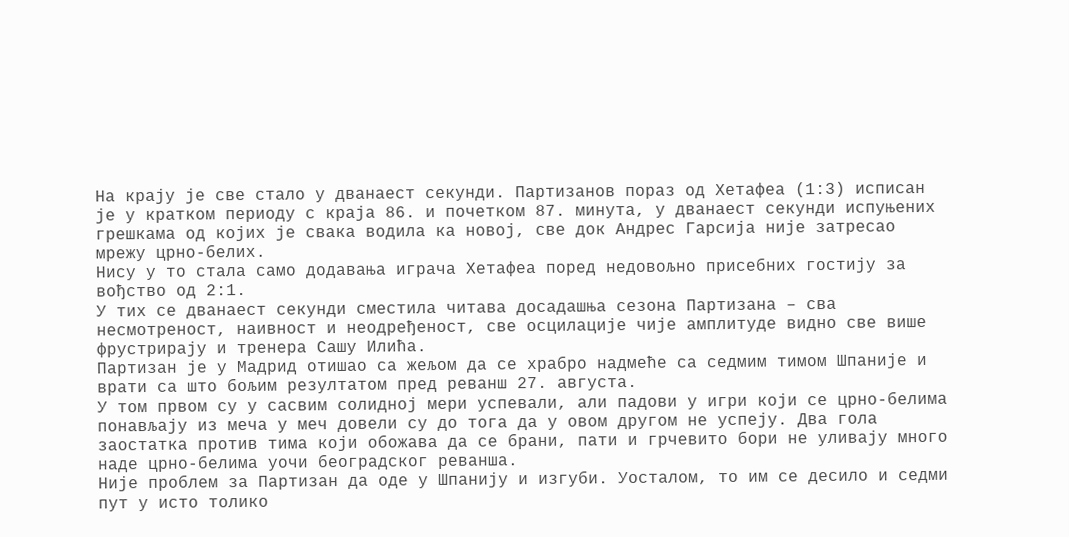На крају је све стало у дванаест секунди. Партизанов пораз од Хетафеа (1:3) исписан је у кратком периоду с краја 86. и почетком 87. минута, у дванаест секунди испуњених грешкама од којих је свака водила ка новој, све док Андрес Гарсија није затресао мрежу црно-белих.
Нису у то стала само додавања играча Хетафеа поред недовољно присебних гостију за вођство од 2:1.
У тих се дванаест секунди сместила читава досадашња сезона Партизана – сва несмотреност, наивност и неодређеност, све осцилације чије амплитуде видно све више фрустрирају и тренера Сашу Илића.
Партизан је у Мадрид отишао са жељом да се храбро надмеће са седмим тимом Шпаније и врати са што бољим резултатом пред реванш 27. августа.
У том првом су у сасвим солидној мери успевали, али падови у игри који се црно-белима понављају из меча у меч довели су до тога да у овом другом не успеју. Два гола заостатка против тима који обожава да се брани, пати и грчевито бори не уливају много наде црно-белима уочи београдског реванша.
Није проблем за Партизан да оде у Шпанију и изгуби. Уосталом, то им се десило и седми пут у исто толико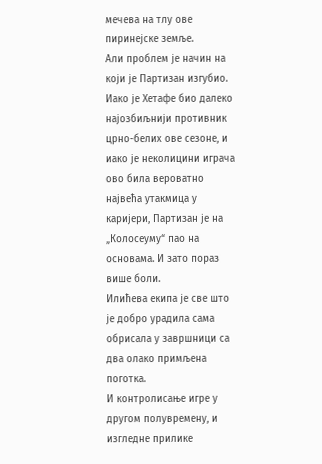мечева на тлу ове пиринејске земље.
Али проблем је начин на који је Партизан изгубио.
Иако је Хетафе био далеко најозбиљнији противник црно-белих ове сезоне, и иако је неколицини играча ово била вероватно највећа утакмица у каријери, Партизан је на „Колосеуму“ пао на основама. И зато пораз више боли.
Илићева екипа је све што је добро урадила сама обрисала у завршници са два олако примљена поготка.
И контролисање игре у другом полувремену, и изгледне прилике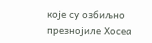које су озбиљно презнојиле Хосеа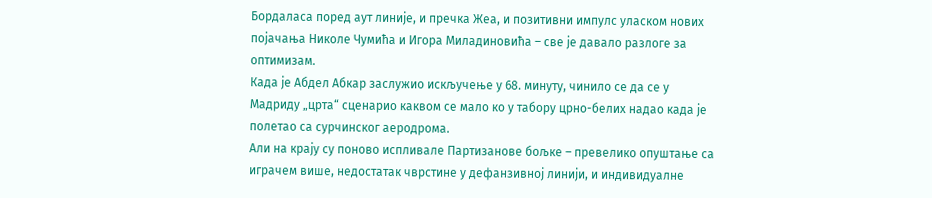Бордаласа поред аут линије, и пречка Жеа, и позитивни импулс уласком нових појачања Николе Чумића и Игора Миладиновића – све је давало разлоге за оптимизам.
Када је Абдел Абкар заслужио искључење у 68. минуту, чинило се да се у Мадриду „црта“ сценарио каквом се мало ко у табору црно-белих надао када је полетао са сурчинског аеродрома.
Али на крају су поново испливале Партизанове бољке – превелико опуштање са играчем више, недостатак чврстине у дефанзивној линији, и индивидуалне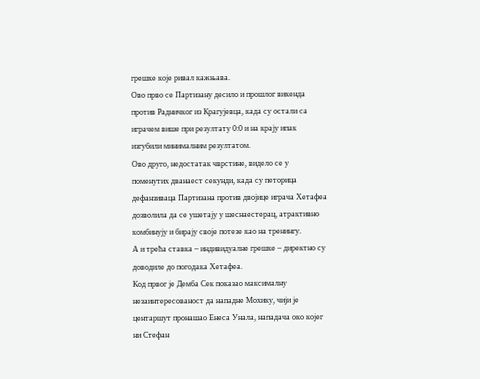грешке које ривал кажњава.
Ово прво се Партизану десило и прошлог викенда против Радничког из Крагујевца, када су остали са играчем више при резултату 0:0 и на крају ипак изгубили минималним резултатом.
Ово друго, недостатак чврстине, видело се у поменутих дванаест секунди, када су петорица дефанзиваца Партизана против двојице играча Хетафеа дозволила да се ушетају у шеснаестерац, атрактивно комбинују и бирају своје потезе као на тренингу.
А и трећа ставка – индивидуалне грешке – директно су доводиле до погодака Хетафеа.
Код првог је Демба Сек показао максималну незаинтересованост да нападне Мохику, чији је центаршут пронашао Енеса Унала, нападача око којег ни Стефан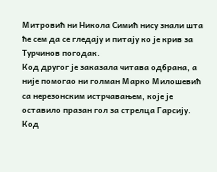Митровић ни Никола Симић нису знали шта ће сем да се гледају и питају ко је крив за Турчинов погодак.
Код другог је заказала читава одбрана, а није помогао ни голман Марко Милошевић са нерезонским истрчавањем, које је оставило празан гол за стрелца Гарсију. Код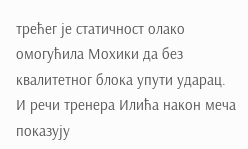трећег је статичност олако омогућила Мохики да без квалитетног блока упути ударац.
И речи тренера Илића након меча показују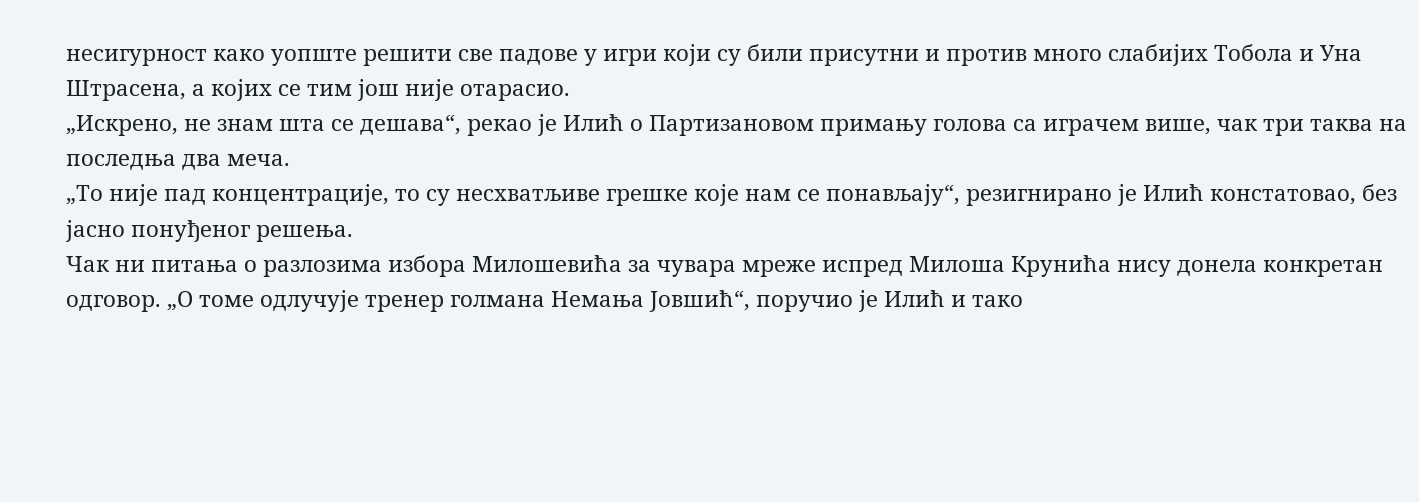несигурност како уопште решити све падове у игри који су били присутни и против много слабијих Тобола и Уна Штрасена, а којих се тим још није отарасио.
„Искрено, не знам шта се дешава“, рекао је Илић о Партизановом примању голова са играчем више, чак три таква на последња два меча.
„То није пад концентрације, то су несхватљиве грешке које нам се понављају“, резигнирано је Илић констатовао, без јасно понуђеног решења.
Чак ни питања о разлозима избора Милошевића за чувара мреже испред Милоша Крунића нису донела конкретан одговор. „О томе одлучује тренер голмана Немања Јовшић“, поручио је Илић и тако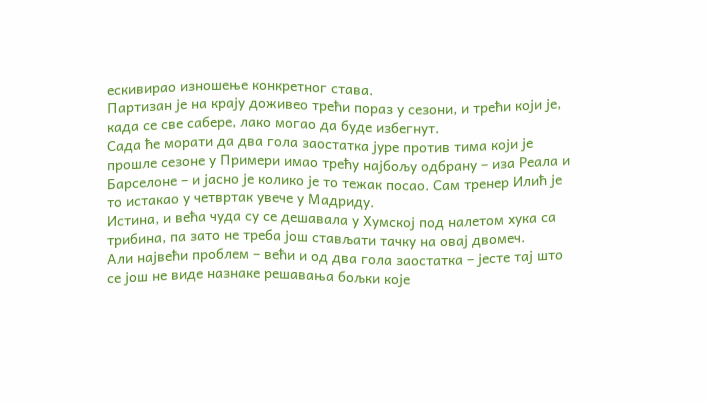ескивирао изношење конкретног става.
Партизан је на крају доживео трећи пораз у сезони, и трећи који је, када се све сабере, лако могао да буде избегнут.
Сада ће морати да два гола заостатка јуре против тима који је прошле сезоне у Примери имао трећу најбољу одбрану – иза Реала и Барселоне – и јасно је колико је то тежак посао. Сам тренер Илић је то истакао у четвртак увече у Мадриду.
Истина, и већа чуда су се дешавала у Хумској под налетом хука са трибина, па зато не треба још стављати тачку на овај двомеч.
Али највећи проблем – већи и од два гола заостатка – јесте тај што се још не виде назнаке решавања бољки које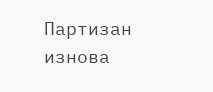Партизан изнова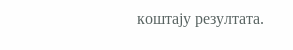коштају резултата.